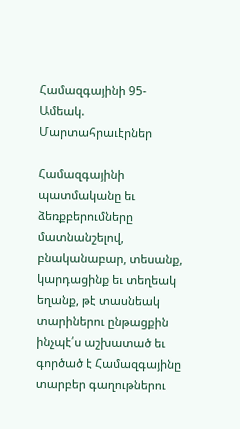Համազգայինի 95-Ամեակ. Մարտահրաւէրներ

Համազգայինի պատմականը եւ ձեռքբերումները մատնանշելով, բնականաբար, տեսանք, կարդացինք եւ տեղեակ եղանք, թէ տասնեակ տարիներու ընթացքին ինչպէ՛ս աշխատած եւ գործած է Համազգայինը տարբեր գաղութներու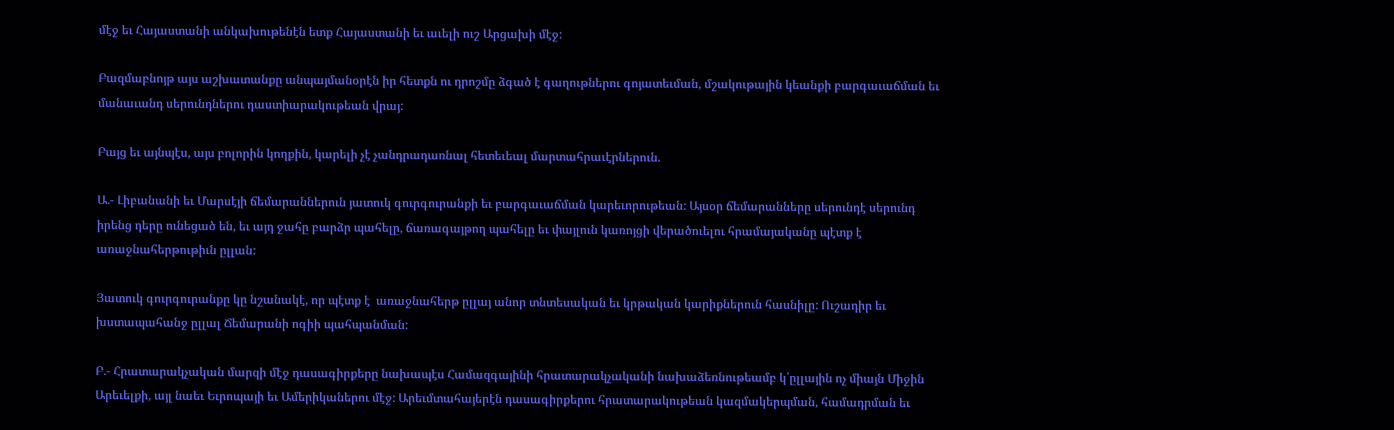մէջ եւ Հայաստանի անկախութենէն ետք Հայաստանի եւ աւելի ուշ Արցախի մէջ:

Բազմաբնոյթ այս աշխատանքը անպայմանօրէն իր հետքն ու դրոշմը ձգած է գաղութներու գոյատեւման, մշակութային կեանքի բարգաւաճման եւ մանաւանդ սերունդներու դաստիարակութեան վրայ:

Բայց եւ այնպէս, այս բոլորին կողքին, կարելի չէ չանդրադառնալ հետեւեալ մարտահրաւէրներուն.

Ա.- Լիբանանի եւ Մարսէյի ճեմարաններուն յատուկ գուրգուրանքի եւ բարգաւաճման կարեւորութեան: Այսօր ճեմարանները սերունդէ սերունդ իրենց դերը ունեցած են, եւ այդ ջահը բարձր պահելը, ճառագայթող պահելը եւ փայլուն կառոյցի վերածուելու հրամայականը պէտք է առաջնահերթութիւն ըլլան:

Յատուկ գուրգուրանքը կը նշանակէ, որ պէտք է  առաջնահերթ ըլլայ անոր տնտեսական եւ կրթական կարիքներուն հասնիլը: Ուշադիր եւ խստապահանջ ըլլալ Ճեմարանի ոգիի պահպանման:

Բ.- Հրատարակչական մարզի մէջ դասագիրքերը նախապէս Համազգայինի հրատարակչականի նախաձեռնութեամբ կ՛ըլլային ոչ միայն Միջին Արեւելքի, այլ նաեւ Եւրոպայի եւ Ամերիկաներու մէջ: Արեւմտահայերէն դասագիրքերու հրատարակութեան կազմակերպման, համադրման եւ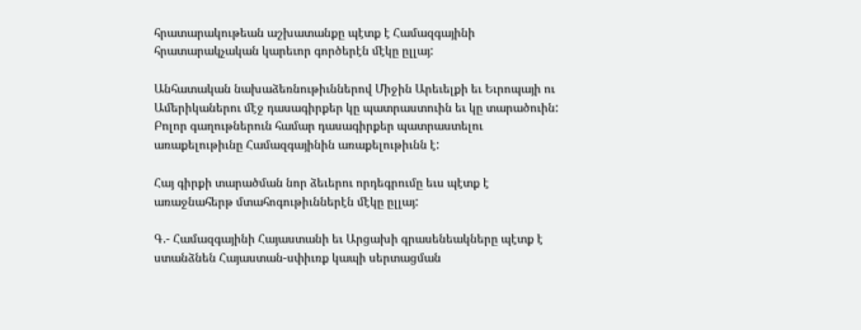հրատարակութեան աշխատանքը պէտք է Համազգայինի հրատարակչական կարեւոր գործերէն մէկը ըլլայ:

Անհատական նախաձեռնութիւններով Միջին Արեւելքի եւ Եւրոպայի ու Ամերիկաներու մէջ դասագիրքեր կը պատրաստուին եւ կը տարածուին: Բոլոր գաղութներուն համար դասագիրքեր պատրաստելու առաքելութիւնը Համազգայինին առաքելութիւնն է:

Հայ գիրքի տարածման նոր ձեւերու որդեգրումը եւս պէտք է առաջնահերթ մտահոգութիւններէն մէկը ըլլայ:

Գ.- Համազգայինի Հայաստանի եւ Արցախի գրասենեակները պէտք է ստանձնեն Հայաստան-սփիւռք կապի սերտացման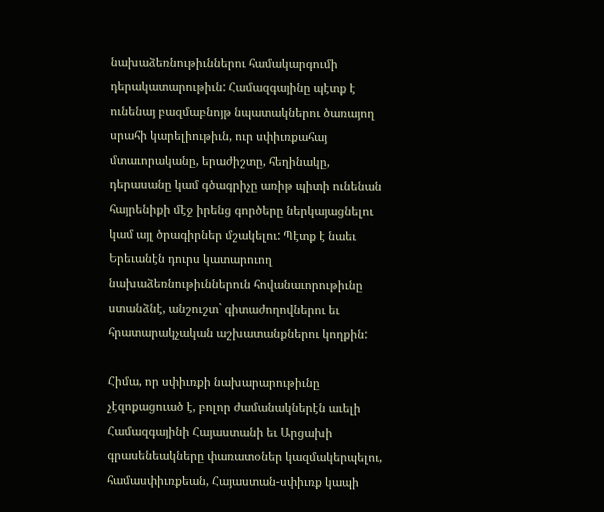նախաձեռնութիւններու համակարգումի դերակատարութիւն: Համազգայինը պէտք է ունենայ բազմաբնոյթ նպատակներու ծառայող սրահի կարելիութիւն, ուր սփիւռքահայ մտաւորականը, երաժիշտը, հեղինակը, դերասանը կամ գծագրիչը առիթ պիտի ունենան հայրենիքի մէջ իրենց գործերը ներկայացնելու կամ այլ ծրագիրներ մշակելու: Պէտք է նաեւ Երեւանէն դուրս կատարուող նախաձեռնութիւններուն հովանաւորութիւնը ստանձնէ, անշուշտ` գիտաժողովներու եւ հրատարակչական աշխատանքներու կողքին:

Հիմա, որ սփիւռքի նախարարութիւնը չէզոքացուած է, բոլոր ժամանակներէն աւելի Համազգայինի Հայաստանի եւ Արցախի գրասենեակները փառատօներ կազմակերպելու, համասփիւռքեան, Հայաստան-սփիւռք կապի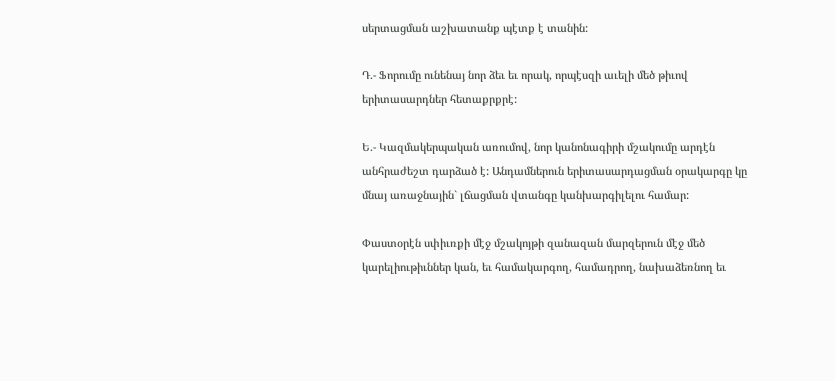սերտացման աշխատանք պէտք է տանին:

Դ.- Ֆորումը ունենայ նոր ձեւ եւ որակ, որպէսզի աւելի մեծ թիւով երիտասարդներ հետաքրքրէ:

Ե.- Կազմակերպական առումով, նոր կանոնագիրի մշակումը արդէն անհրաժեշտ դարձած է: Անդամներուն երիտասարդացման օրակարգը կը մնայ առաջնային` լճացման վտանգը կանխարգիլելու համար:

Փաստօրէն սփիւռքի մէջ մշակոյթի զանազան մարզերուն մէջ մեծ կարելիութիւններ կան, եւ համակարգող, համադրող, նախաձեռնող եւ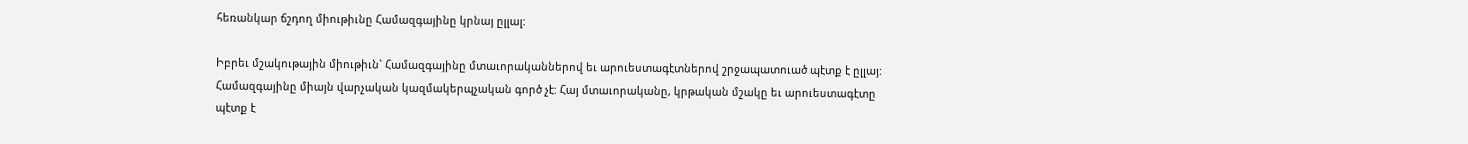հեռանկար ճշդող միութիւնը Համազգայինը կրնայ ըլլալ:

Իբրեւ մշակութային միութիւն` Համազգայինը մտաւորականներով եւ արուեստագէտներով շրջապատուած պէտք է ըլլայ: Համազգայինը միայն վարչական կազմակերպչական գործ չէ: Հայ մտաւորականը, կրթական մշակը եւ արուեստագէտը պէտք է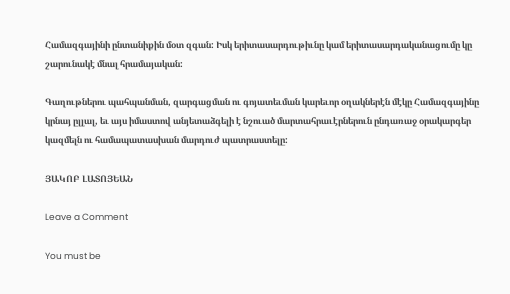Համազգայինի ընտանիքին մօտ զգան: Իսկ երիտասարդութիւնը կամ երիտասարդականացումը կը շարունակէ մնալ հրամայական:

Գաղութներու պահպանման, զարգացման ու գոյատեւման կարեւոր օղակներէն մէկը Համազգայինը կրնայ ըլլալ, եւ այս իմաստով անյետաձգելի է նշուած մարտահրաւէրներուն ընդառաջ օրակարգեր կազմելն ու համապատասխան մարդուժ պատրաստելը:

ՅԱԿՈԲ ԼԱՏՈՅԵԱՆ

Leave a Comment

You must be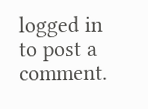logged in to post a comment.